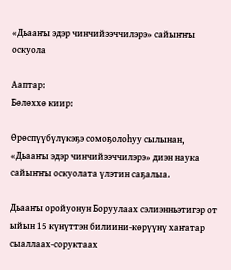«Дьааҥы эдэр чинчийээччилэрэ» сайыҥҥы оскуола

Ааптар:
Бөлөххө киир:

Өрөспүүбүлүкэҕэ сомоҕолоһуу сылынан, «Дьааҥы эдэр чинчийээччилэрэ» диэн наука сайыҥҥы оскуолата үлэтин саҕалыа.

Дьааҥы оройуонун Боруулаах сэлиэнньэтигэр от ыйын 15 күнүттэн билиини-көрүүнү хаҥатар сыаллаах-соруктаах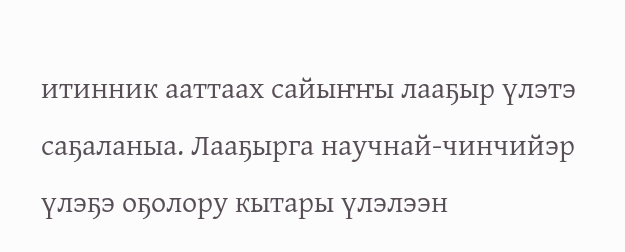итинник ааттаах сайыҥҥы лааҕыр үлэтэ саҕаланыа. Лааҕырга научнай-чинчийэр үлэҕэ оҕолору кытары үлэлээн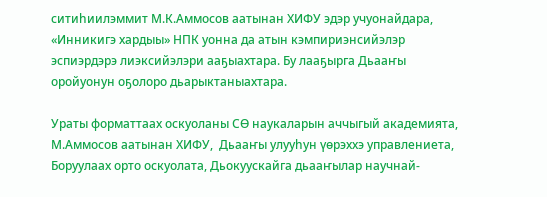ситиһиилэммит М.К.Аммосов аатынан ХИФУ эдэр учуонайдара, «Инникигэ хардыы» НПК уонна да атын кэмпириэнсийэлэр эспиэрдэрэ лиэксийэлэри ааҕыахтара. Бу лааҕырга Дьааҥы оройуонун оҕолоро дьарыктаныахтара.

Ураты форматтаах оскуоланы СӨ наукаларын аччыгый академията, М.Аммосов аатынан ХИФУ,  Дьааҥы улууһун үөрэххэ управлениета, Боруулаах орто оскуолата, Дьокуускайга дьааҥылар научнай-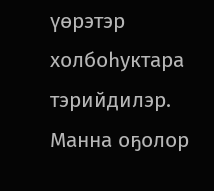үөрэтэр холбоһуктара тэрийдилэр. Манна оҕолор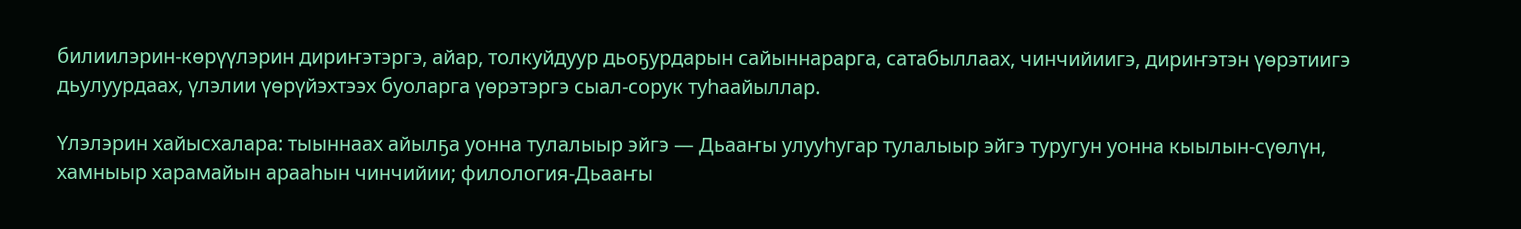билиилэрин-көрүүлэрин дириҥэтэргэ, айар, толкуйдуур дьоҕурдарын сайыннарарга, сатабыллаах, чинчийиигэ, дириҥэтэн үөрэтиигэ дьулуурдаах, үлэлии үөрүйэхтээх буоларга үөрэтэргэ сыал-сорук туһаайыллар.

Үлэлэрин хайысхалара: тыыннаах айылҕа уонна тулалыыр эйгэ — Дьааҥы улууһугар тулалыыр эйгэ туругун уонна кыылын-сүөлүн, хамныыр харамайын арааһын чинчийии; филология-Дьааҥы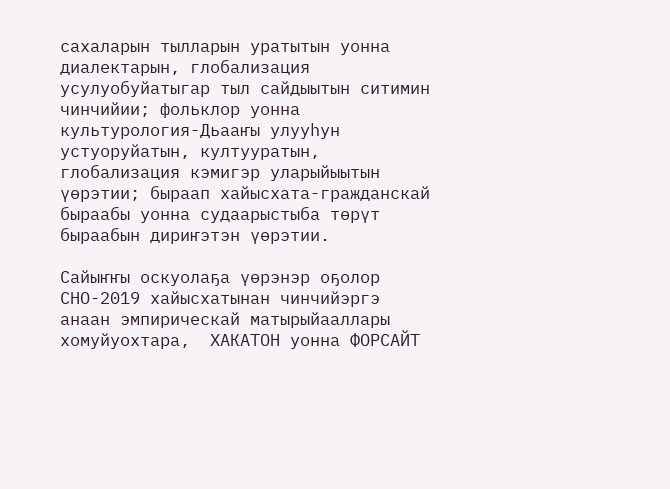сахаларын тылларын уратытын уонна диалектарын, глобализация усулуобуйатыгар тыл сайдыытын ситимин чинчийии; фольклор уонна культурология-Дьааҥы улууһун устуоруйатын, култууратын, глобализация кэмигэр уларыйыытын үөрэтии; быраап хайысхата-гражданскай быраабы уонна судаарыстыба төрүт быраабын дириҥэтэн үөрэтии.

Сайыҥҥы оскуолаҕа үөрэнэр оҕолор СНО-2019 хайысхатынан чинчийэргэ анаан эмпирическай матырыйааллары хомуйуохтара,  ХАКАТОН уонна ФОРСАЙТ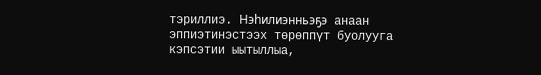тэриллиэ. Нэһилиэнньэҕэ анаан эппиэтинэстээх төрөппүт буолууга кэпсэтии ыытыллыа,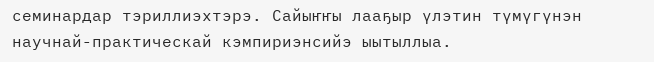семинардар тэриллиэхтэрэ. Сайыҥҥы лааҕыр үлэтин түмүгүнэн научнай-практическай кэмпириэнсийэ ыытыллыа.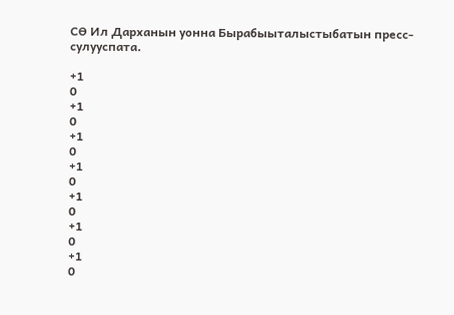СӨ Ил Дарханын уонна Бырабыыталыстыбатын пресс-сулууспата.

+1
0
+1
0
+1
0
+1
0
+1
0
+1
0
+1
0